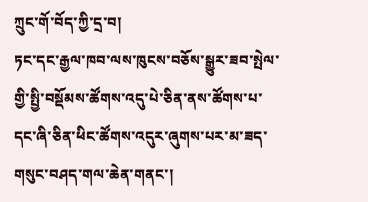ཀྲུང་གོ་བོད་ཀྱི་དྲ་བ།
ཏང་དང་རྒྱལ་ཁབ་ལས་ཁུངས་བཅོས་སྒྱུར་ཟབ་སྤེལ་གྱི་སྤྱི་བསྡོམས་ཚོགས་འདུ་པེ་ཅིན་ནས་ཚོགས་པ་དང་ཞི་ཅིན་ཕིང་ཚོགས་འདུར་ཞུགས་པར་མ་ཟད་གསུང་བཤད་གལ་ཆེན་གནང་།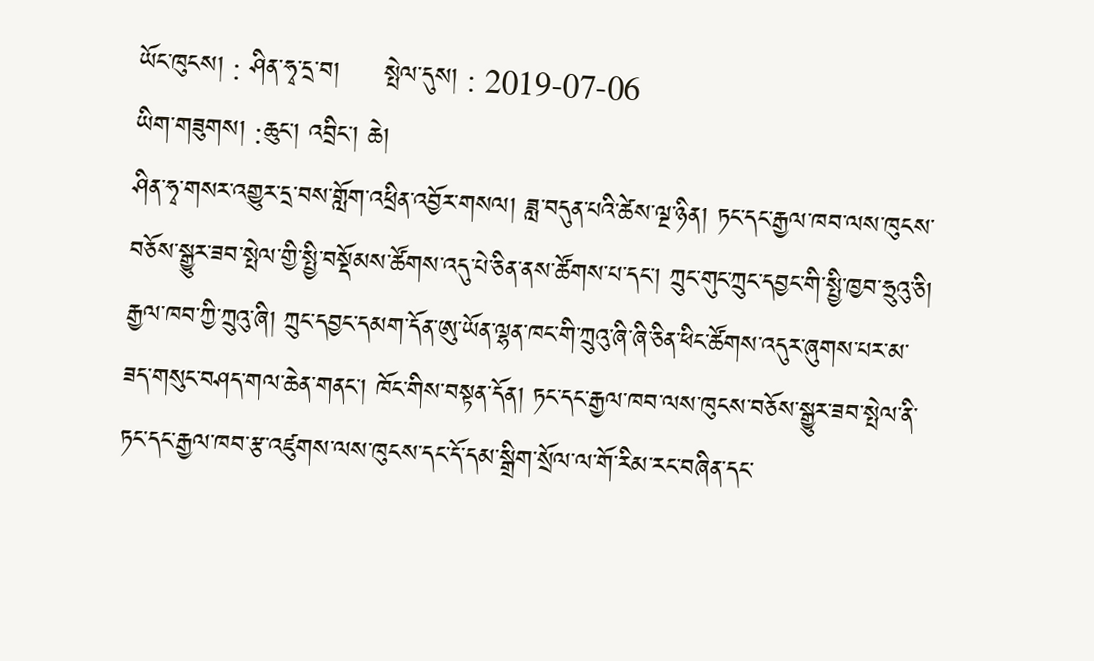ཡོང་ཁུངས། : ཤིན་ཧྭ་དྲ་བ།     སྤེལ་དུས། : 2019-07-06
ཡིག་གཟུགས། :ཆུང་། འབྲིང་། ཆེ།
ཤིན་ཧྭ་གསར་འགྱུར་དྲ་བས་གློག་འཕྲིན་འབྱོར་གསལ། ཟླ་བདུན་པའི་ཚེས་ལྔ་ཉིན། ཏང་དང་རྒྱལ་ཁབ་ལས་ཁུངས་བཅོས་སྒྱུར་ཟབ་སྤེལ་གྱི་སྤྱི་བསྡོམས་ཚོགས་འདུ་པེ་ཅིན་ནས་ཚོགས་པ་དང་། ཀྲུང་གུང་ཀྲུང་དབྱང་གི་སྤྱི་ཁྱབ་ཧྲུའུ་ཅི། རྒྱལ་ཁབ་ཀྱི་ཀྲུའུ་ཞི། ཀྲུང་དབྱང་དམག་དོན་ཨུ་ཡོན་ལྷན་ཁང་གི་ཀྲུའུ་ཞི་ཞི་ཅིན་ཕིང་ཚོགས་འདུར་ཞུགས་པར་མ་ཟད་གསུང་བཤད་གལ་ཆེན་གནང་། ཁོང་གིས་བསྟན་དོན། ཏང་དང་རྒྱལ་ཁབ་ལས་ཁུངས་བཅོས་སྒྱུར་ཟབ་སྤེལ་ནི་ཏང་དང་རྒྱལ་ཁབ་རྩ་འཛུགས་ལས་ཁུངས་དང་དོ་དམ་སྒྲིག་སྲོལ་ལ་གོ་རིམ་རང་བཞིན་དང་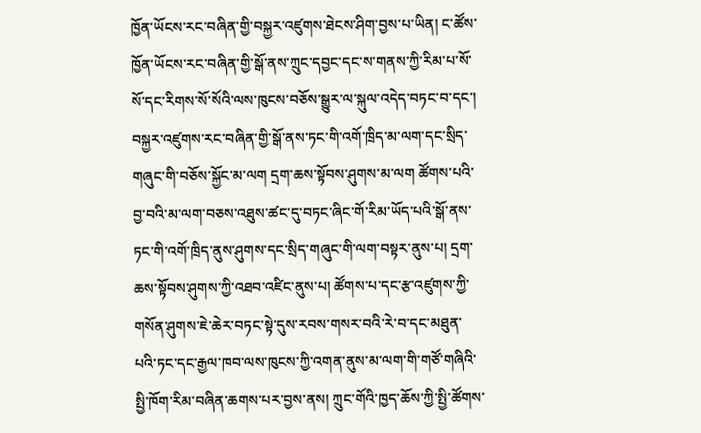ཁྱོན་ཡོངས་རང་བཞིན་གྱི་བསྐྱར་འཛུགས་ཐེངས་ཤིག་བྱས་པ་ཡིན། ང་ཚོས་ཁྱོན་ཡོངས་རང་བཞིན་གྱི་སྒོ་ནས་ཀྲུང་དབྱང་དང་ས་གནས་ཀྱི་རིམ་པ་སོ་སོ་དང་རིགས་སོ་སོའི་ལས་ཁུངས་བཅོས་སྒྱུར་ལ་སྐུལ་འདེད་བཏང་བ་དང་། བསྐྱར་འཛུགས་རང་བཞིན་གྱི་སྒོ་ནས་ཏང་གི་འགོ་ཁྲིད་མ་ལག་དང་སྲིད་གཞུང་གི་བཅོས་སྐྱོང་མ་ལག དྲག་ཆས་སྟོབས་ཤུགས་མ་ལག ཚོགས་པའི་བྱ་བའི་མ་ལག་བཅས་འཐུས་ཚང་དུ་བཏང་ཞིང་གོ་རིམ་ཡོད་པའི་སྒོ་ནས་ཏང་གི་འགོ་ཁྲིད་ནུས་ཤུགས་དང་སྲིད་གཞུང་གི་ལག་བསྟར་ནུས་པ། དྲག་ཆས་སྟོབས་ཤུགས་ཀྱི་འཐབ་འཛིང་ནུས་པ། ཚོགས་པ་དང་རྩ་འཛུགས་ཀྱི་གསོན་ཤུགས་ཇེ་ཆེར་བཏང་སྟེ་དུས་རབས་གསར་བའི་རེ་བ་དང་མཐུན་པའི་ཏང་དང་རྒྱལ་ཁབ་ལས་ཁུངས་ཀྱི་འགན་ནུས་མ་ལག་གི་གཙོ་གཞིའི་སྤྱི་ཁོག་རིམ་བཞིན་ཆགས་པར་བྱས་ནས། ཀྲུང་གོའི་ཁྱད་ཆོས་ཀྱི་སྤྱི་ཚོགས་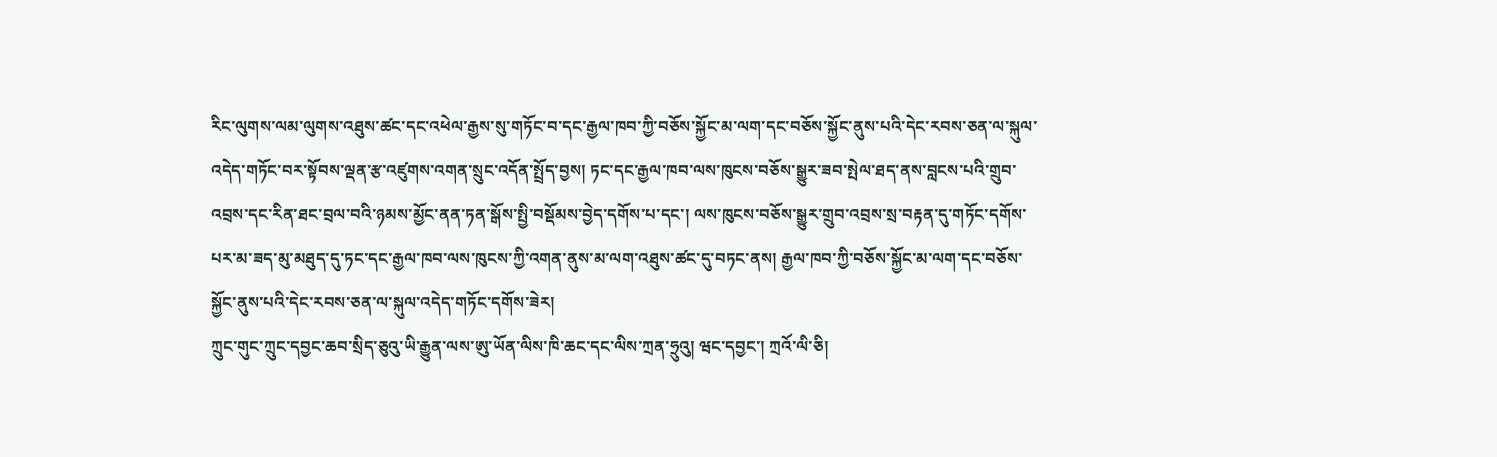རིང་ལུགས་ལམ་ལུགས་འཐུས་ཚང་དང་འཕེལ་རྒྱས་སུ་གཏོང་བ་དང་རྒྱལ་ཁབ་ཀྱི་བཅོས་སྐྱོང་མ་ལག་དང་བཅོས་སྐྱོང་ནུས་པའི་དེང་རབས་ཅན་ལ་སྐུལ་འདེད་གཏོང་བར་སྟོབས་ལྡན་རྩ་འཛུགས་འགན་སྲུང་འདོན་སྤྲོད་བྱས། ཏང་དང་རྒྱལ་ཁབ་ལས་ཁུངས་བཅོས་སྒྱུར་ཟབ་སྤེལ་ཐད་ནས་བླངས་པའི་གྲུབ་འབྲས་དང་རིན་ཐང་བྲལ་བའི་ཉམས་མྱོང་ནན་ཏན་སྒོས་སྤྱི་བསྡོམས་བྱེད་དགོས་པ་དང་། ལས་ཁུངས་བཅོས་སྒྱུར་གྲུབ་འབྲས་སྲ་བརྟན་དུ་གཏོང་དགོས་པར་མ་ཟད་མུ་མཐུད་དུ་ཏང་དང་རྒྱལ་ཁབ་ལས་ཁུངས་ཀྱི་འགན་ནུས་མ་ལག་འཐུས་ཚང་དུ་བཏང་ནས། རྒྱལ་ཁབ་ཀྱི་བཅོས་སྐྱོང་མ་ལག་དང་བཅོས་སྐྱོང་ནུས་པའི་དེང་རབས་ཅན་ལ་སྐུལ་འདེད་གཏོང་དགོས་ཟེར།
ཀྲུང་གུང་ཀྲུང་དབྱང་ཆབ་སྲིད་ཅུའུ་ཡི་རྒྱུན་ལས་ཨུ་ཡོན་ལིས་ཁི་ཆང་དང་ལིས་ཀྲན་ཧྲུའུ། ཝང་དབྱང་། ཀྲའོ་ལི་ཅི།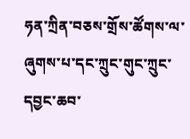ཧན་ཀྲིན་བཅས་གྲོས་ཚོགས་ལ་ཞུགས་པ་དང་ཀྲུང་གུང་ཀྲུང་དབྱང་ཆབ་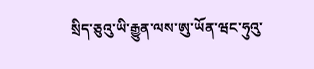སྲིད་ཅུའུ་ཡི་རྒྱུན་ལས་ཨུ་ཡོན་ཝང་ཧུའུ་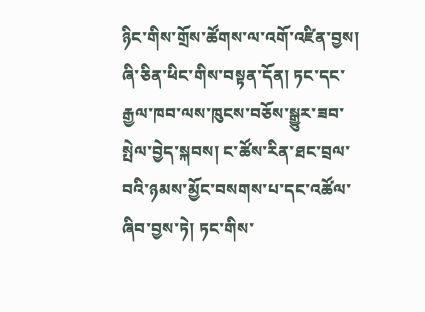ཉིང་གིས་གྲོས་ཚོགས་ལ་འགོ་འཛིན་བྱས།
ཞི་ཅིན་ཕིང་གིས་བསྟན་དོན། ཏང་དང་རྒྱལ་ཁབ་ལས་ཁུངས་བཅོས་སྒྱུར་ཟབ་སྤེལ་བྱེད་སྐབས། ང་ཚོས་རིན་ཐང་བྲལ་བའི་ཉམས་མྱོང་བསགས་པ་དང་འཚོལ་ཞིབ་བྱས་ཏེ། ཏང་གིས་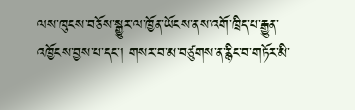ལས་ཁུངས་བཅོས་སྒྱུར་ལ་ཁྱོན་ཡོངས་ནས་འགོ་ཁྲིད་པ་རྒྱུན་འཁྱོངས་བྱས་པ་དང་། གསར་བ་མ་བཙུགས་ན་རྙིང་བ་གཏོར་མི་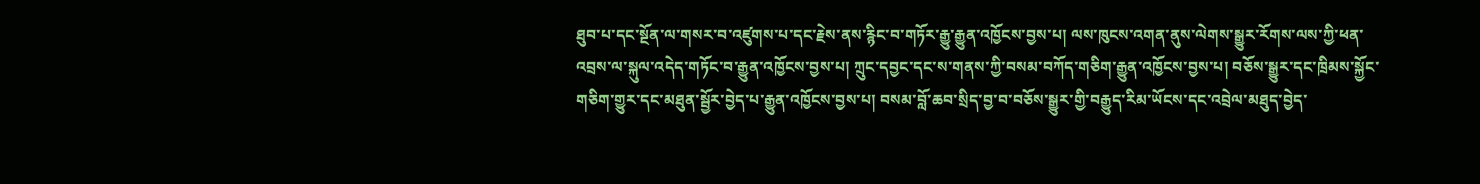ཐུབ་པ་དང་སྔོན་ལ་གསར་བ་འཛུགས་པ་དང་རྗེས་ནས་རྙིང་བ་གཏོར་རྒྱུ་རྒྱུན་འཁྱོངས་བྱས་པ། ལས་ཁུངས་འགན་ནུས་ལེགས་སྒྱུར་རོགས་ལས་ཀྱི་ཕན་འབྲས་ལ་སྐུལ་འདེད་གཏོང་བ་རྒྱུན་འཁྱོངས་བྱས་པ། ཀྲུང་དབྱང་དང་ས་གནས་ཀྱི་བསམ་བཀོད་གཅིག་རྒྱུན་འཁྱོངས་བྱས་པ། བཅོས་སྒྱུར་དང་ཁྲིམས་སྐྱོང་གཅིག་གྱུར་དང་མཐུན་སྦྱོར་བྱེད་པ་རྒྱུན་འཁྱོངས་བྱས་པ། བསམ་བློ་ཆབ་སྲིད་བྱ་བ་བཅོས་སྒྱུར་གྱི་བརྒྱུད་རིམ་ཡོངས་དང་འབྲེལ་མཐུད་བྱེད་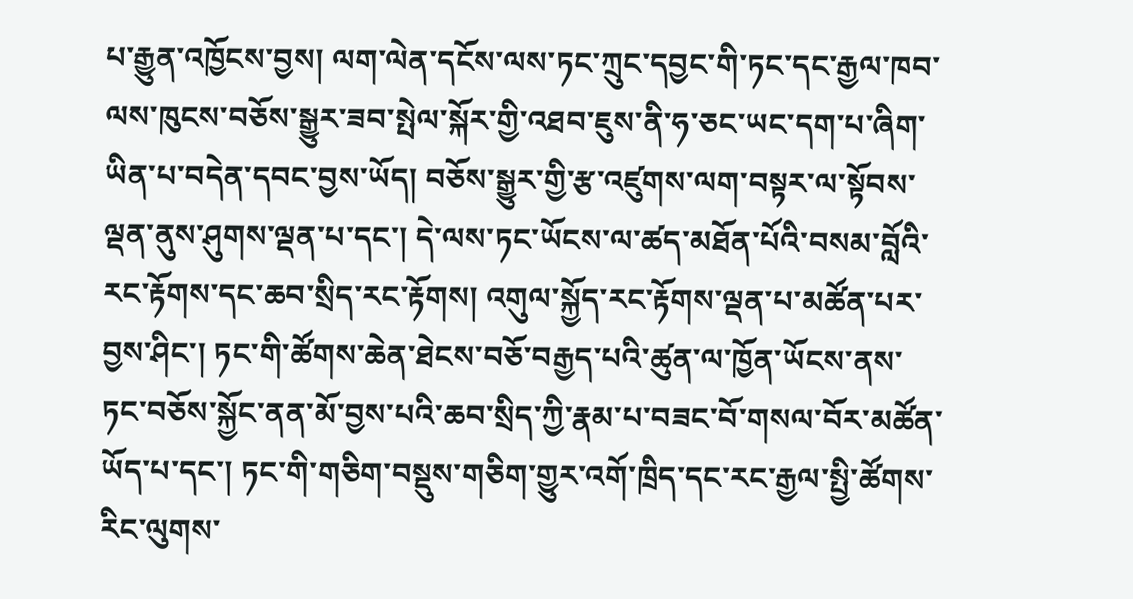པ་རྒྱུན་འཁྱོངས་བྱས། ལག་ལེན་དངོས་ལས་ཏང་ཀྲུང་དབྱང་གི་ཏང་དང་རྒྱལ་ཁབ་ལས་ཁུངས་བཅོས་སྒྱུར་ཟབ་སྤེལ་སྐོར་གྱི་འཐབ་ཇུས་ནི་ཧ་ཅང་ཡང་དག་པ་ཞིག་ཡིན་པ་བདེན་དབང་བྱས་ཡོད། བཅོས་སྒྱུར་གྱི་རྩ་འཛུགས་ལག་བསྟར་ལ་སྟོབས་ལྡན་ནུས་ཤུགས་ལྡན་པ་དང་། དེ་ལས་ཏང་ཡོངས་ལ་ཚད་མཐོན་པོའི་བསམ་བློའི་རང་རྟོགས་དང་ཆབ་སྲིད་རང་རྟོགས། འགུལ་སྐྱོད་རང་རྟོགས་ལྡན་པ་མཚོན་པར་བྱས་ཤིང་། ཏང་གི་ཚོགས་ཆེན་ཐེངས་བཅོ་བརྒྱད་པའི་ཚུན་ལ་ཁྱོན་ཡོངས་ནས་ཏང་བཅོས་སྐྱོང་ནན་མོ་བྱས་པའི་ཆབ་སྲིད་ཀྱི་རྣམ་པ་བཟང་བོ་གསལ་བོར་མཚོན་ཡོད་པ་དང་། ཏང་གི་གཅིག་བསྡུས་གཅིག་གྱུར་འགོ་ཁྲིད་དང་རང་རྒྱལ་སྤྱི་ཚོགས་རིང་ལུགས་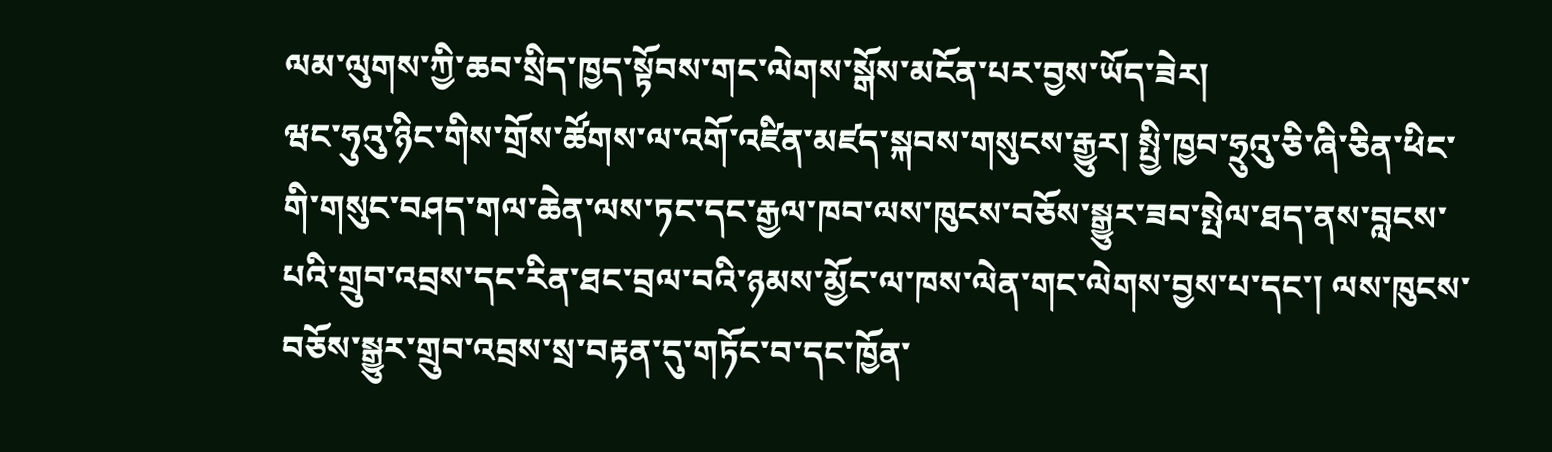ལམ་ལུགས་ཀྱི་ཆབ་སྲིད་ཁྱད་སྟོབས་གང་ལེགས་སྒོས་མངོན་པར་བྱས་ཡོད་ཟེར།
ཝང་ཧུའུ་ཉིང་གིས་གྲོས་ཚོགས་ལ་འགོ་འཛིན་མཛད་སྐབས་གསུངས་རྒྱུར། སྤྱི་ཁྱབ་ཧྲུའུ་ཅི་ཞི་ཅིན་ཕིང་གི་གསུང་བཤད་གལ་ཆེན་ལས་ཏང་དང་རྒྱལ་ཁབ་ལས་ཁུངས་བཅོས་སྒྱུར་ཟབ་སྤེལ་ཐད་ནས་བླངས་པའི་གྲུབ་འབྲས་དང་རིན་ཐང་བྲལ་བའི་ཉམས་མྱོང་ལ་ཁས་ལེན་གང་ལེགས་བྱས་པ་དང་། ལས་ཁུངས་བཅོས་སྒྱུར་གྲུབ་འབྲས་སྲ་བརྟན་དུ་གཏོང་བ་དང་ཁྱོན་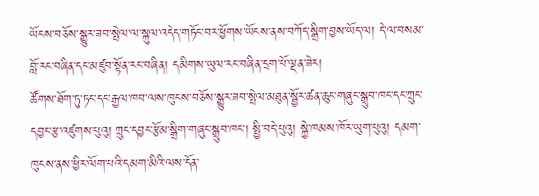ཡོངས་བཅོས་སྒྱུར་ཟབ་སྤེལ་ལ་སྐུལ་འདེད་གཏོང་བར་ཕྱོགས་ཡོངས་ནས་བཀོད་སྒྲིག་བྱས་ཡོད་ལ། དེ་ལ་བསམ་བློ་རང་བཞིན་དང་མཛུབ་སྟོན་རང་བཞིན། དམིགས་ཡུལ་རང་བཞིན་དྲག་པོ་ལྡན་ཟེར།
ཚོགས་ཐོག་ཏུ་ཏང་དང་རྒྱལ་ཁབ་ལས་ཁུངས་བཅོས་སྒྱུར་ཟབ་སྤེལ་མཐུན་སྦྱོར་ཚན་ཆུང་གཞུང་སྒྲུབ་ཁང་དང་ཀྲུང་དབྱང་རྩ་འཛུགས་པུའུ། ཀྲུང་དབྱང་རྩོམ་སྒྲིག་གཞུང་སྒྲུབ་ཁང་། སྤྱི་བདེ་པུའུ། སྐྱེ་ཁམས་ཁོར་ཡུག་པུའུ། དམག་ཁུངས་ནས་ཕྱིར་ལོག་པའི་དམག་མིའི་ལས་དོན་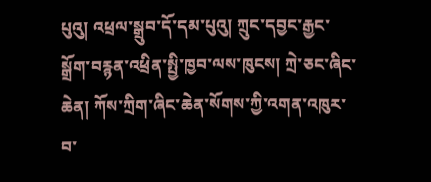པུའུ། འཕྲལ་སྒྲུབ་དོ་དམ་པུའུ། ཀྲུང་དབྱང་རྒྱང་སྒྲོག་བརྙན་འཕྲིན་སྤྱི་ཁྱབ་ལས་ཁུངས། ཀྲེ་ཅང་ཞིང་ཆེན། ཀོས་ཀྲིག་ཞིང་ཆེན་སོགས་ཀྱི་འགན་འཁུར་བ་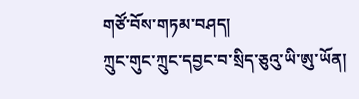གཙོ་བོས་གཏམ་བཤད།
ཀྲུང་གུང་ཀྲུང་དབྱང་བ་སྲིད་ཅུའུ་ཡི་ཨུ་ཡོན།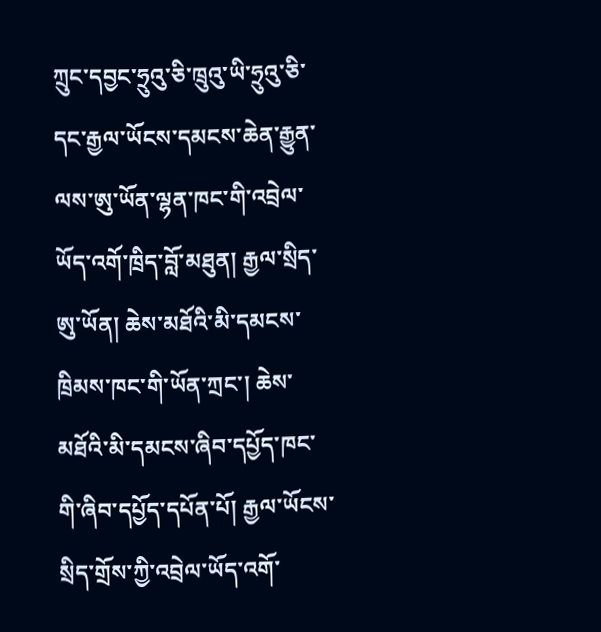ཀྲུང་དབྱང་ཧྲུའུ་ཅི་ཁྲུའུ་ཡི་ཧྲུའུ་ཅི་དང་རྒྱལ་ཡོངས་དམངས་ཆེན་རྒྱུན་ལས་ཨུ་ཡོན་ལྷན་ཁང་གི་འབྲེལ་ཡོད་འགོ་ཁྲིད་བློ་མཐུན། རྒྱལ་སྲིད་ཨུ་ཡོན། ཆེས་མཐོའི་མི་དམངས་ཁྲིམས་ཁང་གི་ཡོན་ཀྲང་། ཆེས་མཐོའི་མི་དམངས་ཞིབ་དཔྱོད་ཁང་གི་ཞིབ་དཔྱོད་དཔོན་པོ། རྒྱལ་ཡོངས་སྲིད་གྲོས་ཀྱི་འབྲེལ་ཡོད་འགོ་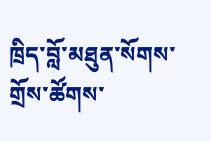ཁྲིད་བློ་མཐུན་སོགས་གྲོས་ཚོགས་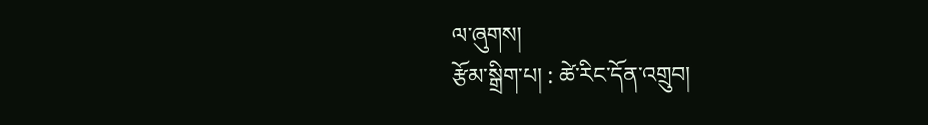ལ་ཞུགས།
རྩོམ་སྒྲིག་པ། : ཚེ་རིང་དོན་འགྲུབ།